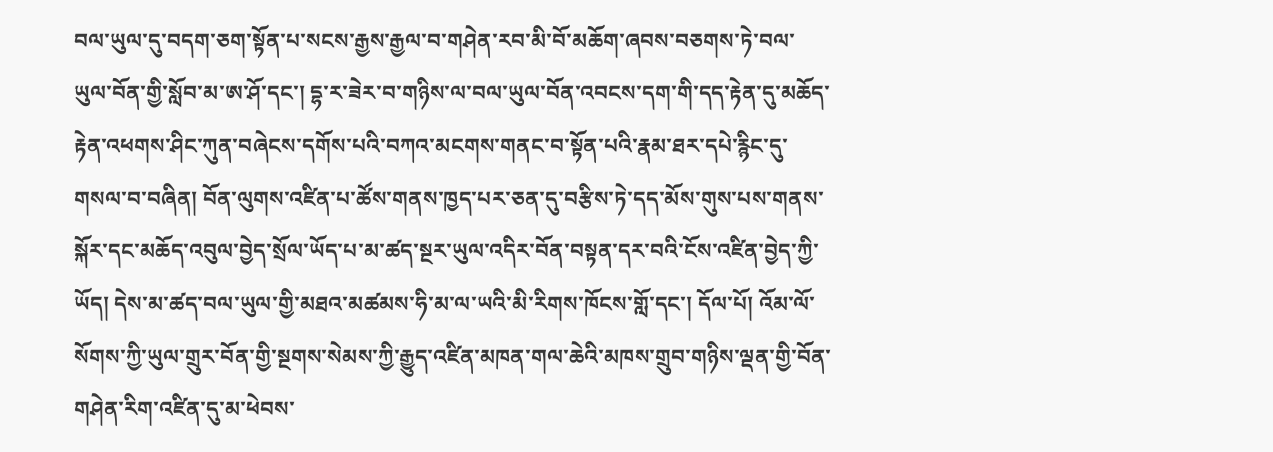བལ་ཡུལ་དུ་བདག་ཅག་སྟོན་པ་སངས་རྒྱས་རྒྱལ་བ་གཤེན་རབ་མི་བོ་མཆོག་ཞབས་བཅགས་ཏེ་བལ་ཡུལ་བོན་གྱི་སློབ་མ་ཨ་ཤོ་དང་། དྷ་ར་ཟེར་བ་གཉིས་ལ་བལ་ཡུལ་བོན་འབངས་དག་གི་དད་རྟེན་དུ་མཆོད་རྟེན་འཕགས་ཤིང་ཀུན་བཞེངས་དགོས་པའི་བཀའ་མངགས་གནང་བ་སྟོན་པའི་རྣམ་ཐར་དཔེ་རྙིང་དུ་གསལ་བ་བཞིན། བོན་ལུགས་འཛིན་པ་ཚོས་གནས་ཁྱད་པར་ཅན་དུ་བརྩིས་ཏེ་དད་མོས་གུས་པས་གནས་སྐོར་དང་མཆོད་འབུལ་བྱེད་སྲོལ་ཡོད་པ་མ་ཚད་སྔར་ཡུལ་འདིར་བོན་བསྟན་དར་བའི་ངོས་འཛིན་བྱེད་ཀྱི་ཡོད། དེས་མ་ཚད་བལ་ཡུལ་གྱི་མཐའ་མཚམས་ཧི་མ་ལ་ཡའི་མི་རིགས་ཁོངས་གློ་དང་། དོལ་པོ། འོམ་ལོ་སོགས་ཀྱི་ཡུལ་གྲུར་བོན་གྱི་སྔགས་སེམས་ཀྱི་རྒྱུད་འཛིན་མཁན་གལ་ཆེའི་མཁས་གྲུབ་གཉིས་ལྡན་གྱི་བོན་གཤེན་རིག་འཛིན་དུ་མ་ཕེབས་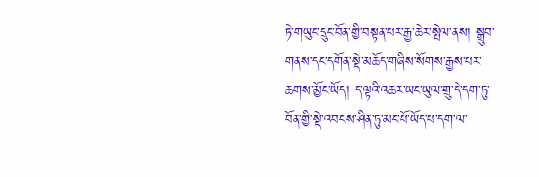ཏེ་གཡུང་དྲུང་བོན་གྱི་བསྟན་པར་རྒྱ་ཆེར་སྤེལ་ནས། སྒྲུབ་གནས་དང་དགོན་སྡེ་མཆོད་གཞིས་སོགས་རྒྱས་པར་ཆགས་མྱོང་ཡོད། ད་ལྟའི་འཆར་ཡང་ཡུལ་གྲུ་དེ་དག་ཏུ་བོན་གྱི་སྡེ་འབངས་ཤིན་ཏུ་མང་པོ་ཡོད་པ་དག་ལ་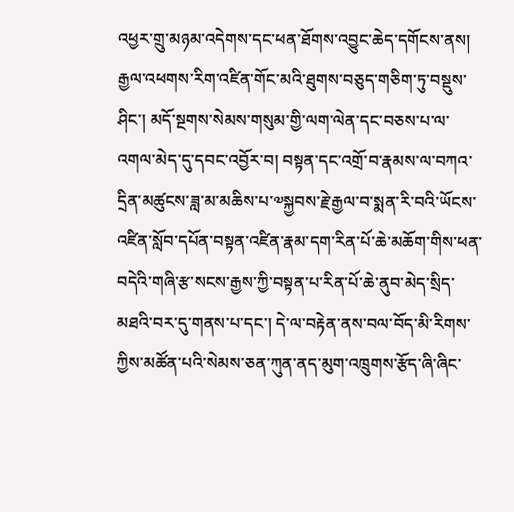འཕྱར་གྲུ་མཉམ་འདེགས་དང་ཕན་ཐོགས་འབྱུང་ཆེད་དགོངས་ནས།
རྒྱལ་འཕགས་རིག་འཛིན་གོང་མའི་ཐུགས་བཅུད་གཅིག་ཏུ་བསྡུས་ཤིང་། མདོ་སྔགས་སེམས་གསུམ་གྱི་ལག་ལེན་དང་བཅས་པ་ལ་འགལ་མེད་དུ་དབང་འབྱོར་བ། བསྟན་དང་འགྲོ་བ་རྣམས་ལ་བཀའ་དྲིན་མཚུངས་ཟླ་མ་མཆིས་པ་༧སྐྱབས་རྗེ་རྒྱལ་བ་སྨན་རི་བའི་ཡོངས་འཛིན་སློབ་དཔོན་བསྟན་འཛིན་རྣམ་དག་རིན་པོ་ཆེ་མཆོག་གིས་ཕན་བདེའི་གཞི་རྩ་སངས་རྒྱས་ཀྱི་བསྟན་པ་རིན་པོ་ཆེ་ནུབ་མེད་སྲིད་མཐའི་བར་དུ་གནས་པ་དང་། དེ་ལ་བརྟེན་ནས་བལ་བོད་མི་རིགས་ཀྱིས་མཚོན་པའི་སེམས་ཅན་ཀུན་ནད་མུག་འཁྲུགས་རྩོད་ཞི་ཞིང་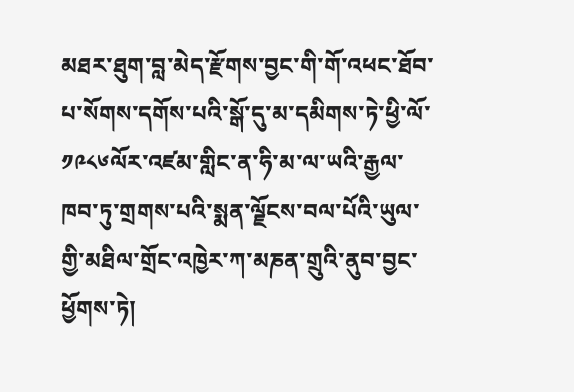མཐར་ཐུག་བླ་མེད་རྫོགས་བྱང་གི་གོ་འཕང་ཐོབ་པ་སོགས་དགོས་པའི་སྒོ་དུ་མ་དམིགས་ཏེ་ཕྱི་ལོ་༡༩༨༦ལོར་འཛམ་གླིང་ན་ཧི་མ་ལ་ཡའི་རྒྱལ་ཁབ་ཏུ་གྲགས་པའི་སྨན་ལྗོངས་བལ་པོའི་ཡུལ་གྱི་མཐིལ་གྲོང་འཁྱེར་ཀ་མཎན་གྲུའི་ནུབ་བྱང་ཕྱོགས་ཏེ།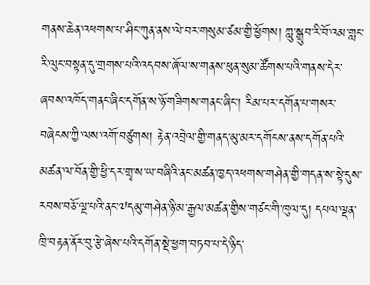གནས་ཆེན་འཕགས་པ་ཤིང་ཀུན་ནས་ལེ་བར་གསུམ་ཙམ་གྱི་ཕྱོགས། ཀླུ་སྒྲུབ་རི་བོ་འམ་གླང་རི་ལུང་བསྟན་དུ་གྲགས་པའི་འདབས་ཞོལ་ས་གནས་ཕུན་སུམ་ཚོགས་པའི་གནས་དེར་ཞབས་འཁོད་གནང་ཞིང་དགོན་ས་ཉོ་གཟིགས་གནང་ཞིང་། རིམ་པར་དགོན་པ་གསར་བཞེངས་ཀྱི་ལས་འགོ་བཙུགས། རྟེན་འབྲེལ་གྱི་གནད་མུ་མར་དགོངས་ནས་དགོན་པའི་མཚན་ལ་བོན་གྱི་ཕྱི་དར་གྲྭ་ས་ཡ་བཞིའི་ནང་མཚན་ཁྱད་འཕགས་གཤེན་གྱི་གདན་ས་སྟེ་དུས་རབས་བཅོ་ལྔ་པའི་ནང་༧དམུ་གཤེན་ཉི་མ་རྒྱལ་མཚན་གྱིས་གཙང་གི་ཁུལ་དུ། དཔལ་ལྡན་ཁྲི་བརྟན་ནོར་བུ་རྩེ་ཞེས་པའི་དགོན་སྡེ་ཕྱག་བཏབ་པ་དེ་ཉིད་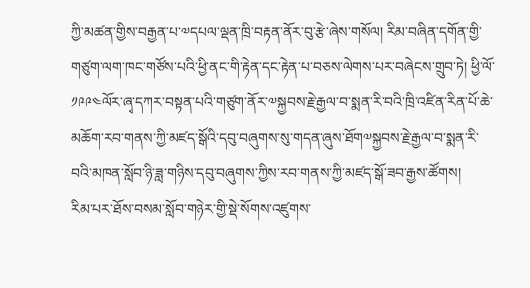ཀྱི་མཚན་གྱིས་བརྒྱན་པ་༧དཔལ་ལྡན་ཁྲི་བརྟན་ནོར་བུ་རྩེ་ཞེས་གསོལ། རིམ་བཞིན་དགོན་གྱི་གཙུག་ལག་ཁང་གཙོས་པའི་ཕྱི་ནང་གི་རྟེན་དང་རྟེན་པ་བཅས་ལེགས་པར་བཞེངས་གྲུབ་ཏེ། ཕྱི་ལོ་༡༩༩༤ལོར་ཞྭ་དཀར་བསྟན་པའི་གཙུག་ནོར་༧སྐྱབས་རྗེ་རྒྱལ་བ་སྨན་རི་བའི་ཁྲི་འཛིན་རིན་པོ་ཆེ་མཆོག་རབ་གནས་ཀྱི་མཛད་སྒོའི་དབུ་བཞུགས་སུ་གདན་ཞུས་ཐོག༧སྐྱབས་རྗེ་རྒྱལ་བ་སྨན་རི་བའི་མཁན་སློབ་ཉི་ཟླ་གཉིས་དབུ་བཞུགས་ཀྱིས་རབ་གནས་ཀྱི་མཛད་སྒོ་ཟབ་རྒྱས་ཚོགས།
རིམ་པར་ཐོས་བསམ་སློབ་གཉེར་གྱི་སྡེ་སོགས་འཛུགས་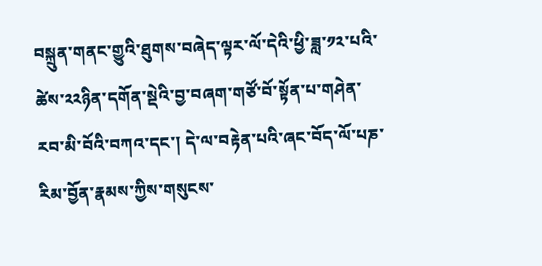བསྐྲུན་གནང་གྱུའི་ཐུགས་བཞེད་ལྟར་ལོ་དེའི་ཕྱི་ཟླ་༡༢་པའི་ཚེས་༢༢ཉིན་དགོན་སྡེའི་བྱ་བཞག་གཙོ་བོ་སྟོན་པ་གཤེན་རབ་མི་བོའི་བཀའ་དང་། དེ་ལ་བརྟེན་པའི་ཞང་བོད་ལོ་པཎ་རིམ་བྱོན་རྣམས་ཀྱིས་གསུངས་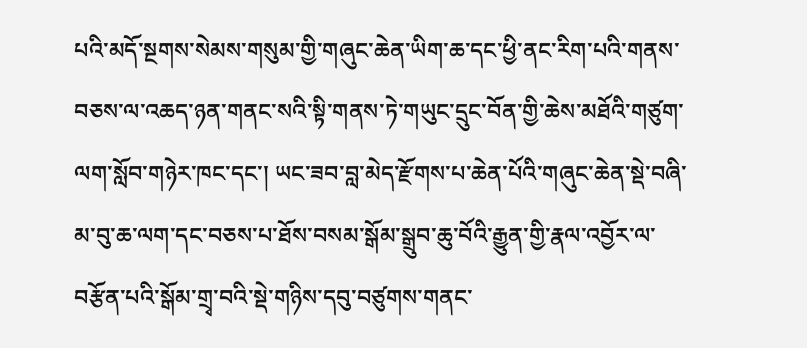པའི་མདོ་སྔགས་སེམས་གསུམ་གྱི་གཞུང་ཆེན་ཡིག་ཆ་དང་ཕྱི་ནང་རིག་པའི་གནས་བཅས་ལ་འཆད་ཉན་གནང་སའི་སྟི་གནས་ཏེ་གཡུང་དྲུང་བོན་གྱི་ཆེས་མཐོའི་གཙུག་ལག་སློབ་གཉེར་ཁང་དང་། ཡང་ཟབ་བླ་མེད་རྫོགས་པ་ཆེན་པོའི་གཞུང་ཆེན་སྡེ་བཞི་མ་བུ་ཆ་ལག་དང་བཅས་པ་ཐོས་བསམ་སྒོམ་སྒྲུབ་ཆུ་བོའི་རྒྱུན་གྱི་རྣལ་འབྱོར་ལ་བརྩོན་པའི་སྒོམ་གྲྭ་བའི་སྡེ་གཉིས་དབུ་བཙུགས་གནང་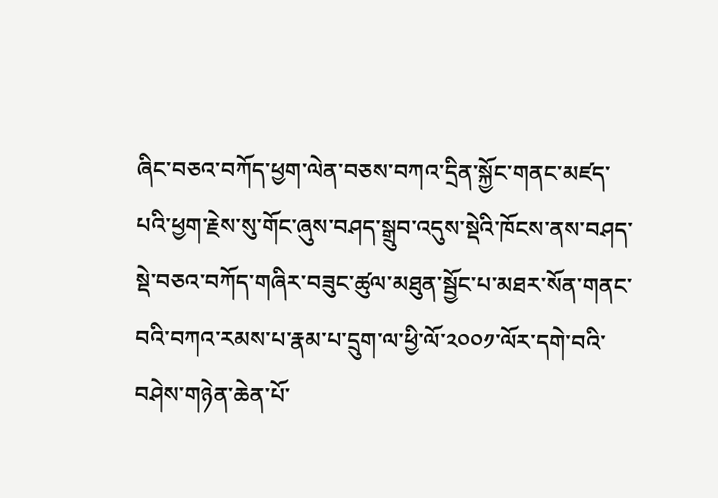ཞིང་བཅའ་བཀོད་ཕྱག་ལེན་བཅས་བཀའ་དྲིན་སྐྱོང་གནང་མཛད་པའི་ཕྱག་རྗེས་སུ་གོང་ཞུས་བཤད་སྒྲུབ་འདུས་སྡེའི་ཁོངས་ནས་བཤད་སྡེ་བཅའ་བཀོད་གཞིར་བཟུང་ཚུལ་མཐུན་སྦྱོང་པ་མཐར་སོན་གནང་བའི་བཀའ་རམས་པ་རྣམ་པ་དྲུག་ལ་ཕྱི་ལོ་༢༠༠༡་ལོར་དགེ་བའི་བཤེས་གཉེན་ཆེན་པོ་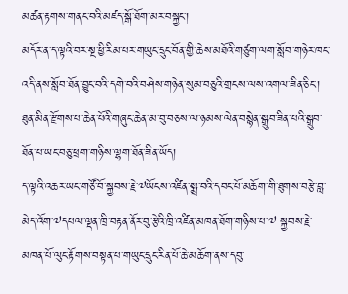མཚན་རྟགས་གནང་བའི་མཛད་སྒོ་ཐོག་མར་བསྐྱང་།
མདོར་ན་ད་ལྟའི་བར་སྔ་ཕྱི་རིམ་པར་གཡུང་དྲུང་བོན་གྱི་ཆེས་མཐོའི་གཙུག་ལག་སློབ་གཉེར་ཁང་འདི་ནས་སློབ་ཐོན་བྱུང་བའི་དགེ་བའི་བཤེས་གཉེན་སུམ་བཅུའི་གྲངས་ལས་འགལ་ཟིན་ཅིང་། ཐུན་མིན་རྫོགས་པ་ཆེན་པོའི་གཞུང་ཆེན་མ་བུ་བཅས་ལ་ཉམས་ལེན་བསྙེན་སྒྲུབ་ཟིན་པའི་སྒྲུབ་ཐོན་པ་ཡང་བཅུ་ཕྲག་གཉིས་ལྷག་ཐོན་ཟིན་ཡོད།
ད་ལྟའི་འཆར་ཡང་གཙོ་བོ་སྐྱབས་རྗེ་༧ཡོངས་འཛིན་སྨྲ་བའི་དབང་པོ་མཆོག་གི་ཐུགས་བརྩེ་བླ་མེད་འོག་༧དཔལ་ལྡན་ཁྲི་བརྟན་ནོར་བུ་རྩེའི་ཁྲི་འཛིན་མཁན་ཐོག་གཉིས་པ་༧ སྐྱབས་རྗེ་མཁན་པོ་ལུང་རྟོགས་བསྟན་པ་གཡུང་དྲུང་རིན་པོ་ཆེ་མཆོག་ནས་དབུ་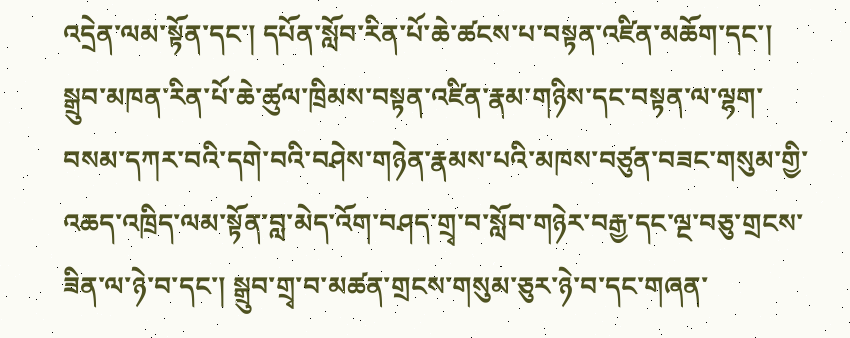འདྲེན་ལམ་སྟོན་དང་། དཔོན་སློབ་རིན་པོ་ཆེ་ཚངས་པ་བསྟན་འཛིན་མཆོག་དང་། སྒྲུབ་མཁན་རིན་པོ་ཆེ་ཚུལ་ཁྲིམས་བསྟན་འཛིན་རྣམ་གཉིས་དང་བསྟན་ལ་ལྷག་བསམ་དཀར་བའི་དགེ་བའི་བཤེས་གཉེན་རྣམས་པའི་མཁས་བཙུན་བཟང་གསུམ་གྱི་འཆད་འཁྲིད་ལམ་སྟོན་བླ་མེད་འོག་བཤད་གྲྭ་བ་སློབ་གཉེར་བརྒྱ་དང་ལྔ་བཅུ་གྲངས་ཟིན་ལ་ཉེ་བ་དང་། སྒྲུབ་གྲྭ་བ་མཚན་གྲངས་གསུམ་ཅུར་ཉེ་བ་དང་གཞན་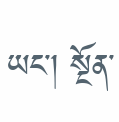ཡང་། སྔོན་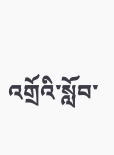འགྲོའི་སློབ་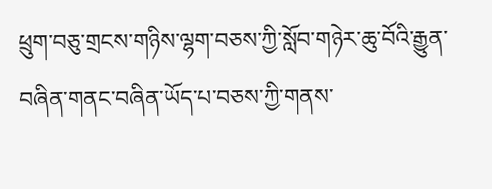ཕྲུག་བཅུ་གྲངས་གཉིས་ལྷག་བཅས་ཀྱི་སློབ་གཉེར་ཆུ་བོའི་རྒྱུན་བཞིན་གནང་བཞིན་ཡོད་པ་བཅས་ཀྱི་གནས་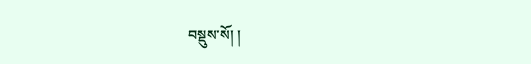བསྡུས་སོ། །